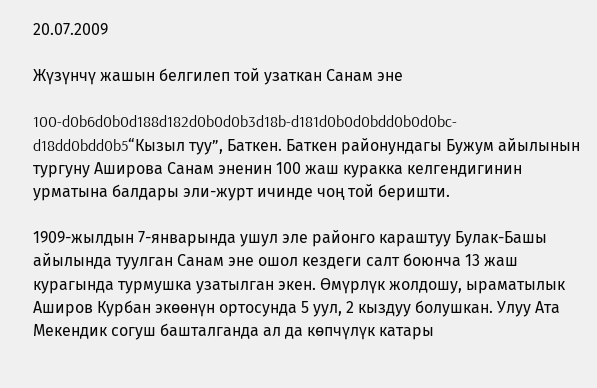20.07.2009

Жүзүнчү жашын белгилеп той узаткан Санам эне

100-d0b6d0b0d188d182d0b0d0b3d18b-d181d0b0d0bdd0b0d0bc-d18dd0bdd0b5“Кызыл туу”, Баткен. Баткен районундагы Бужум айылынын тургуну Аширова Санам эненин 100 жаш куракка келгендигинин урматына балдары эли-журт ичинде чоң той беришти.

1909-жылдын 7-январында ушул эле районго караштуу Булак-Башы айылында туулган Санам эне ошол кездеги салт боюнча 13 жаш курагында турмушка узатылган экен. Өмүрлүк жолдошу, ыраматылык Аширов Курбан экөөнүн ортосунда 5 уул, 2 кыздуу болушкан. Улуу Ата Мекендик согуш башталганда ал да көпчүлүк катары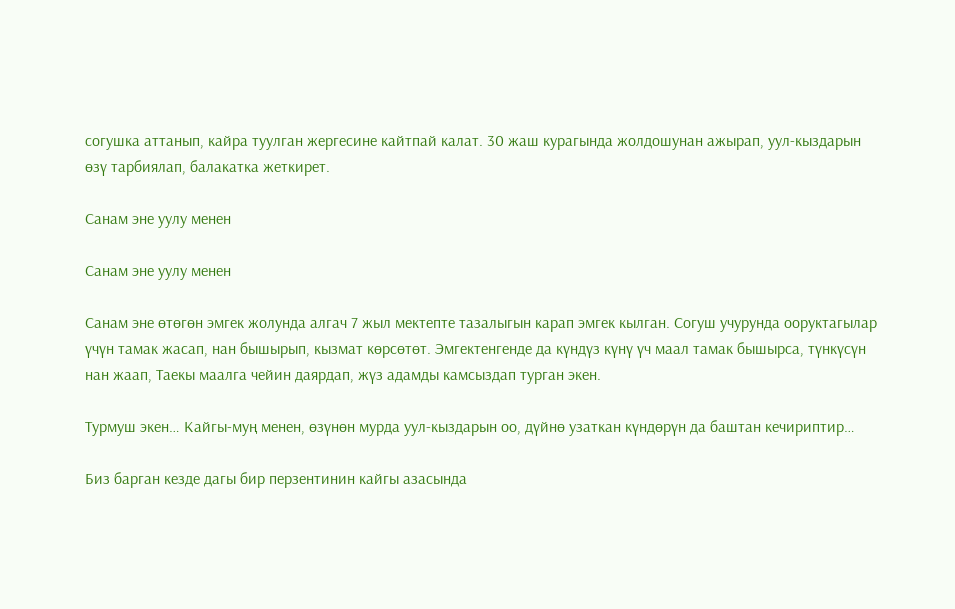согушка аттанып, кайра туулган жергесине кайтпай калат. 30 жаш курагында жолдошунан ажырап, уул-кыздарын өзү тарбиялап, балакатка жеткирет.

Санам эне уулу менен

Санам эне уулу менен

Санам эне өтөгөн эмгек жолунда алгач 7 жыл мектепте тазалыгын карап эмгек кылган. Согуш учурунда ооруктагылар үчүн тамак жасап, нан бышырып, кызмат көрсөтөт. Эмгектенгенде да күндүз күнү үч маал тамак бышырса, түнкүсүн нан жаап, Таекы маалга чейин даярдап, жүз адамды камсыздап турган экен.

Турмуш экен… Кайгы-муң менен, өзүнөн мурда уул-кыздарын оо, дүйнө узаткан күндөрүн да баштан кечириптир…

Биз барган кезде дагы бир перзентинин кайгы азасында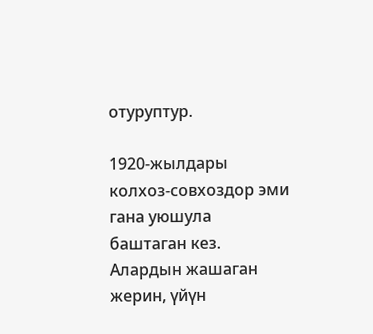отуруптур.

1920-жылдары колхоз-совхоздор эми гана уюшула баштаган кез. Алардын жашаган жерин, үйүн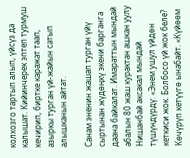колхозго тартып алып, үйсүз да калышат. Кийинчерек эптеп турмуш кечирип, биртке каражат таап, азыркы турган үй-жайын сатып алышканын айтат.

Санам эненин жашап турган үйү сыртынан жүдөңкү экени барганга даана байкалат. Имараттын мындай абалын 80 жаш курактан ашкан уулу Нишанбай аксакал мындай түшүндүрдү: «Энем ушул үйдөн кеткиси жок. Болбосо үй жок беле? Көчүрүп кетүүгө ынабайт. «Күйөөм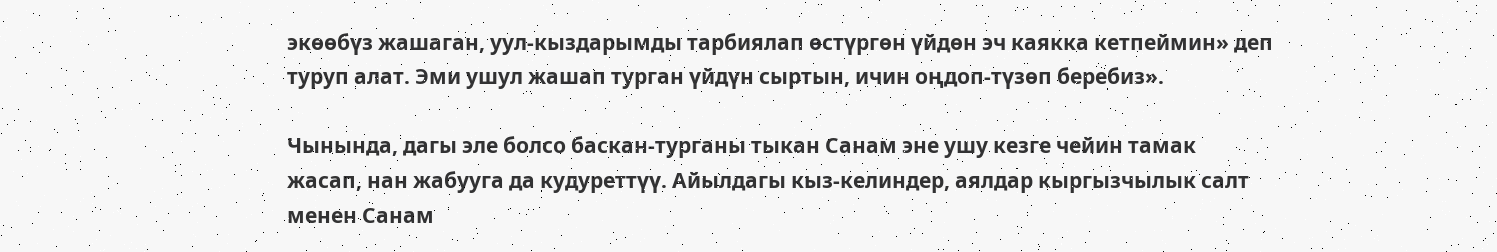экөөбүз жашаган, уул-кыздарымды тарбиялап өстүргөн үйдөн эч каякка кетпеймин» деп туруп алат. Эми ушул жашап турган үйдүн сыртын, ичин оңдоп-түзөп беребиз».

Чынында, дагы эле болсо баскан-турганы тыкан Санам эне ушу кезге чейин тамак жасап, нан жабууга да кудуреттүү. Айылдагы кыз-келиндер, аялдар кыргызчылык салт менен Санам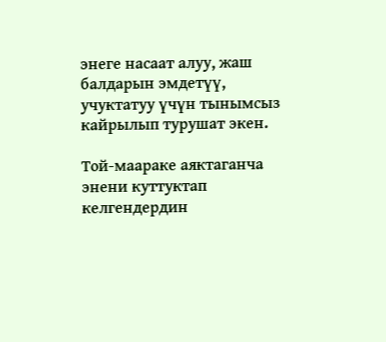энеге насаат алуу, жаш балдарын эмдетүү, учуктатуу үчүн тынымсыз кайрылып турушат экен.

Той-маараке аяктаганча энени куттуктап келгендердин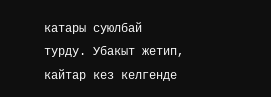катары суюлбай турду. Убакыт жетип, кайтар кез келгенде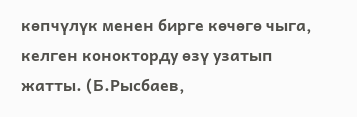көпчүлүк менен бирге көчөгө чыга, келген конокторду өзү узатып жатты. (Б.Рысбаев,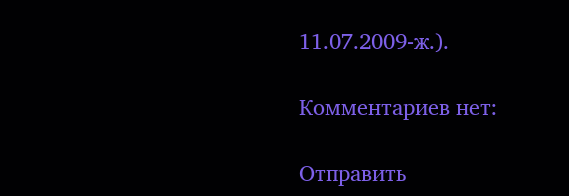11.07.2009-ж.).

Комментариев нет:

Отправить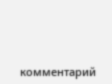комментарий